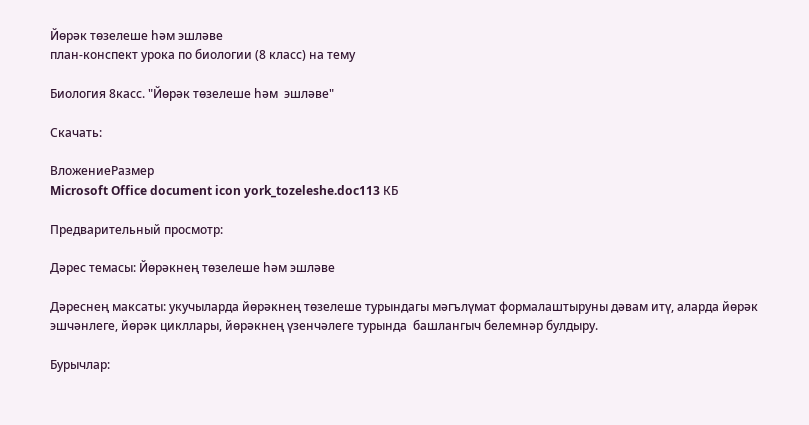Йөрәк төзелеше һәм эшләве
план-конспект урока по биологии (8 класс) на тему

Биология 8касс. "Йөрәк төзелеше һәм  эшләве"

Скачать:

ВложениеРазмер
Microsoft Office document icon york_tozeleshe.doc113 КБ

Предварительный просмотр:

Дәрес темасы: Йөрәкнең төзелеше һәм эшләве

Дәреснең максаты: укучыларда йөрәкнең төзелеше турындагы мәгълүмат формалаштыруны дәвам итү, аларда йөрәк эшчәнлеге, йөрәк цикллары, йөрәкнең үзенчәлеге турында  башлангыч белемнәр булдыру.

Бурычлар: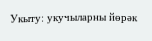Укыту: укучыларны йөрәк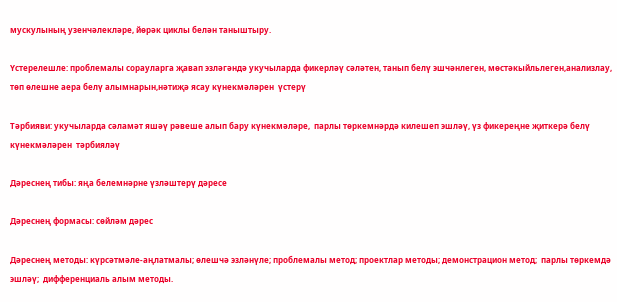мускулының узенчәлекләре, йөрәк циклы белән таныштыру.

Үстерелешле: проблемалы сорауларга җавап эзләгәндә укучыларда фикерләү сәләтен, танып белү эшчәнлеген, мөстәкыйльлеген,анализлау, төп өлешне аера белү алымнарын,нәтиҗә ясау күнекмәләрен  үстерү

Тәрбияви: укучыларда сәламәт яшәү рәвеше алып бару күнекмәләре,  парлы төркемнәрдә килешеп эшләү, үз фикереңне җиткерә белү күнекмәләрен  тәрбияләү

Дәреснең тибы: яңа белемнәрне үзләштерү дәресе

Дәреснең формасы: сөйләм дәрес

Дәреснең методы: күрсәтмәле-аңлатмалы; өлешчә эзләнүле; проблемалы метод; проектлар методы; демонстрацион метод;  парлы төркемдә эшләү;  дифференциаль алым методы.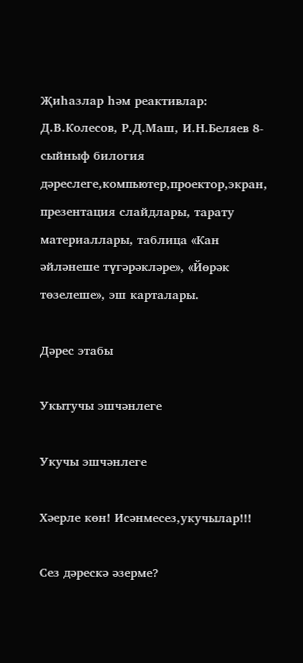Җиһазлар һәм реактивлар: Д.В.Колесов, Р.Д.Маш, И.Н.Беляев 8- сыйныф билогия дәреслеге,компьютер,проектор,экран, презентация слайдлары, тарату материаллары, таблица «Кан әйләнеше түгәрәкләре», «Йөрәк төзелеше», эш карталары.

Дәрес этабы

Укытучы эшчәнлеге

Укучы эшчәнлеге

Хәерле көн! Исәнмесез,укучылар!!!

Сез дәрескә әзерме?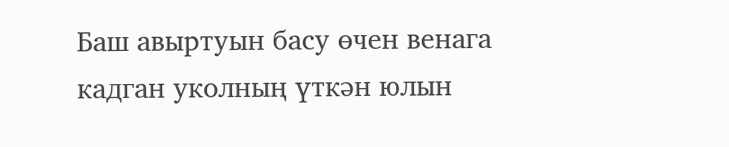Баш авыртуын басу өчен венага кадган уколның үткән юлын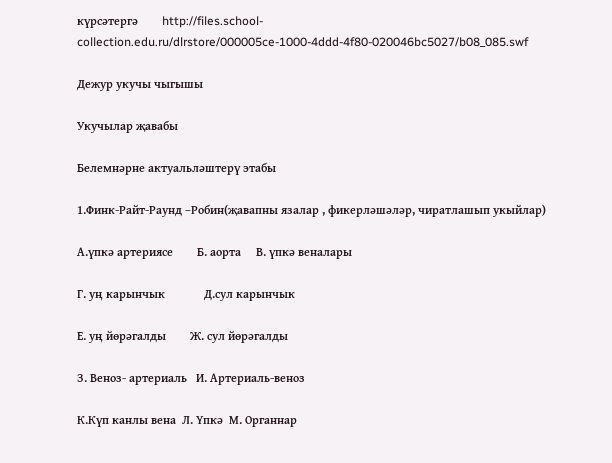күрсәтергә        http://files.school-collection.edu.ru/dlrstore/000005ce-1000-4ddd-4f80-020046bc5027/b08_085.swf

Дежур укучы чыгышы

Укучылар җавабы

Белемнәрне актуальләштерү этабы

1.Финк-Райт-Раунд –Робин(җавапны язалар , фикерләшәләр, чиратлашып укыйлар)

А.үпкә артериясе        Б. аорта     В. үпкә веналары

Г. уң карынчык             Д.сул карынчык

Е. уң йөрәгалды        Ж. сул йөрәгалды

З. Веноз- артериаль   И. Артериаль-веноз

К.Күп канлы вена  Л. Үпкә  М. Органнар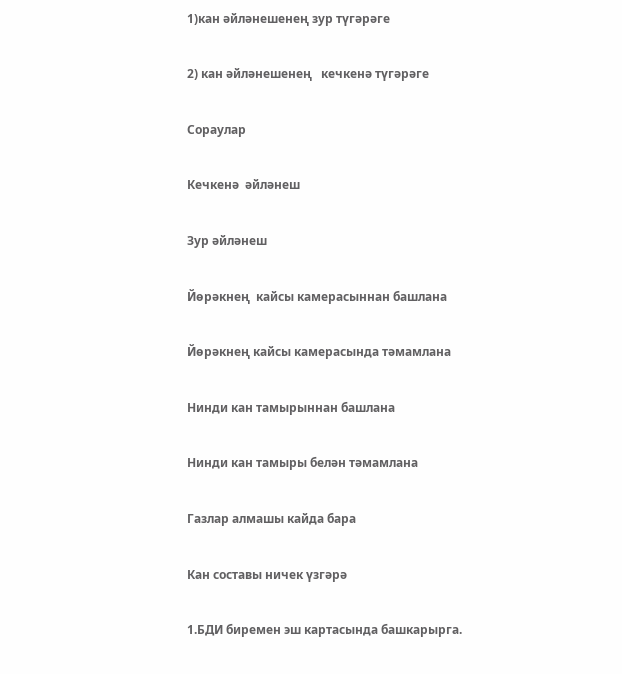1)кан әйләнешенең зур түгәрәге

2) кан әйләнешенең   кечкенә түгәрәге

Сораулар

Кечкенә  әйләнеш

Зур әйләнеш

Йөрәкнең  кайсы камерасыннан башлана

Йөрәкнең кайсы камерасында тәмамлана

Нинди кан тамырыннан башлана

Нинди кан тамыры белән тәмамлана

Газлар алмашы кайда бара

Кан составы ничек үзгәрә

1.БДИ биремен эш картасында башкарырга.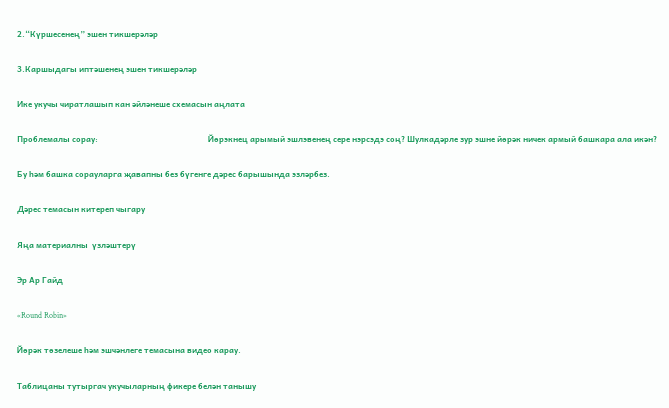2.“Күршесенең” эшен тикшерәләр

3.Каршыдагы иптәшенең эшен тикшерәләр

Ике укучы чиратлашып кан әйләнеше схемасын аңлата

Проблемалы сорау:                                                       Йөрэкнец арымый эшлэвенең сере нэрсэдэ соң? Шулкадәрле зур эшне йөрәк ничек армый башкара ала икән?

Бу һәм башка сорауларга җавапны без бүгенге дәрес барышында эзләрбез.

Дәрес темасын китереп чыгару

Яңа материалны  үзләштерү

Эр Ар Гайд

«Round Robin»

Йөрәк төзелеше һәм эшчәнлеге темасына видео карау.

Таблицаны тутыргач укучыларның фикере белән танышу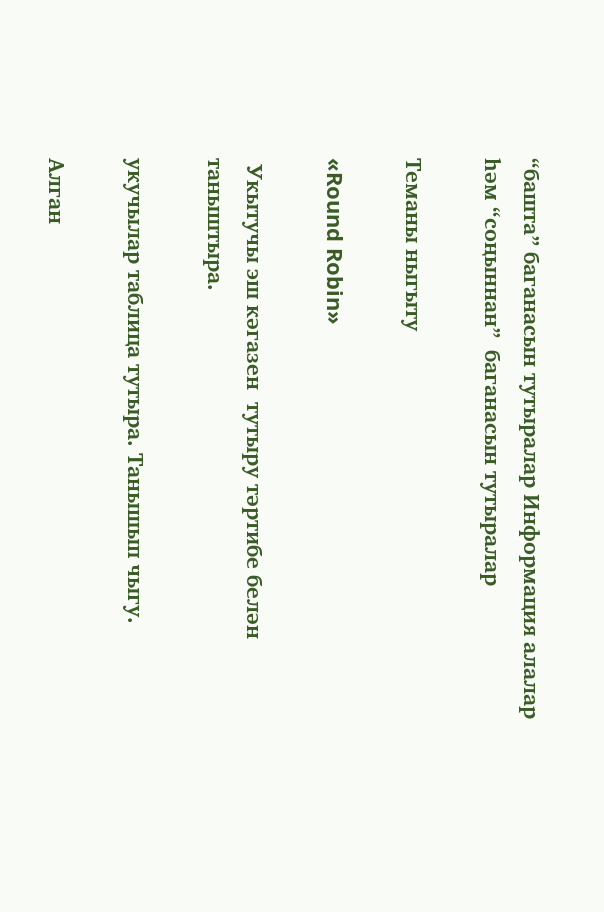“башта” баганасын тутыралар Информация алалар һәм “соңыннан”  баганасын тутыралар

Теманы ныгыту

«Round Robin»

 Укытучы эш кәгазен  тутыру тәртибе белән таныштыра.

укучылар таблица тутыра. Танышып чыгу.

Алган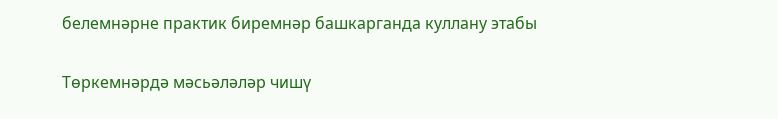белемнәрне практик биремнәр башкарганда куллану этабы

Төркемнәрдә мәсьәләләр чишү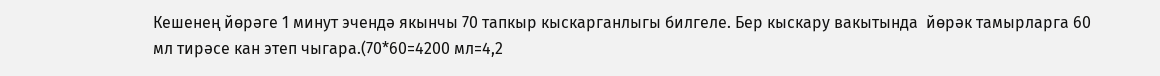Кешенең йөрәге 1 минут эчендә якынчы 70 тапкыр кыскарганлыгы билгеле. Бер кыскару вакытында  йөрәк тамырларга 60 мл тирәсе кан этеп чыгара.(70*60=4200 мл=4,2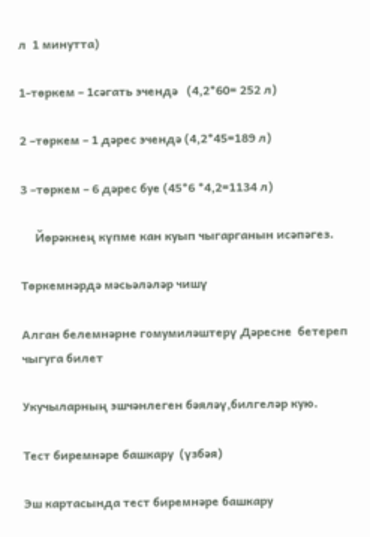л  1 минутта)

1-төркем – 1сәгать эчендә   (4,2*60= 252 л)

2 –төркем – 1 дәрес эчендә (4,2*45=189 л)

3 –төркем – 6 дәрес буе (45*6 *4,2=1134 л)

     Йөрәкнең күпме кан куып чыгарганын исәпәгез.

Төркемнәрдә мәсьәләләр чишү

Алган белемнәрне гомумиләштерү Дәресне  бетереп  чыгуга билет

Укучыларның эшчәнлеген бәяләү,билгеләр кую.

Тест биремнәре башкару  (үзбәя)

Эш картасында тест биремнәре башкару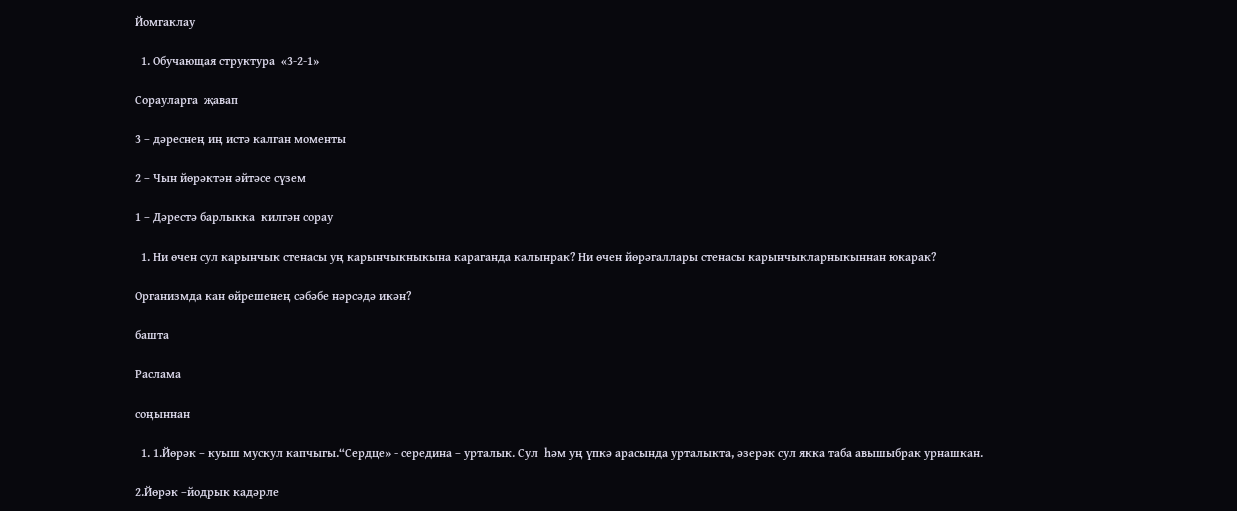Йомгаклау

  1. Обучающая структура  «3-2-1»

Сорауларга  җавап

3 – дәреснең иң истә калган моменты

2 – Чын йөрәктән әйтәсе сүзем

1 – Дәрестә барлыкка  килгән сорау

  1. Ни өчен сул карынчык стенасы уң карынчыкныкына караганда калынрак? Ни өчен йөрәгаллары стенасы карынчыкларныкыннан юкарак?

Организмда кан өйрешенең сәбәбе нәрсәдә икән?

башта

Раслама

соңыннан

  1. 1.Йөрәк – куыш мускул капчыгы.“Сердце» - середина – урталык. Сул  һәм уң үпкә арасында урталыкта, әзерәк сул якка таба авышыбрак урнашкан.

2.Йөрәк –йодрык кадәрле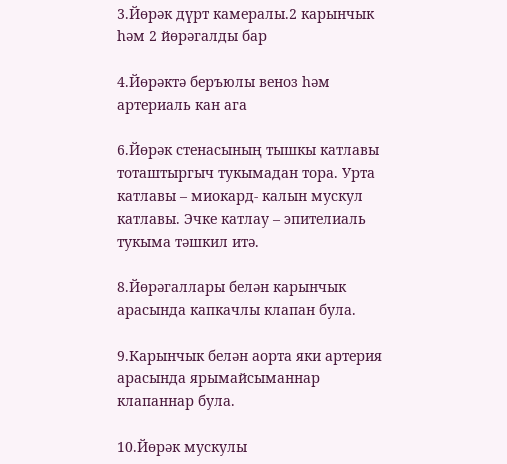3.Йөрәк дүрт камералы.2 карынчык һәм 2 йөрәгалды бар

4.Йөрәктә беръюлы веноз һәм артериаль кан ага

6.Йөрәк стенасының тышкы катлавы тоташтыргыч тукымадан тора. Урта катлавы – миокард- калын мускул катлавы. Эчке катлау – эпителиаль тукыма тәшкил итә.

8.Йөрәгаллары белән карынчык арасында капкачлы клапан була.

9.Карынчык белән аорта яки артерия арасында ярымайсыманнар клапаннар була.

10.Йөрәк мускулы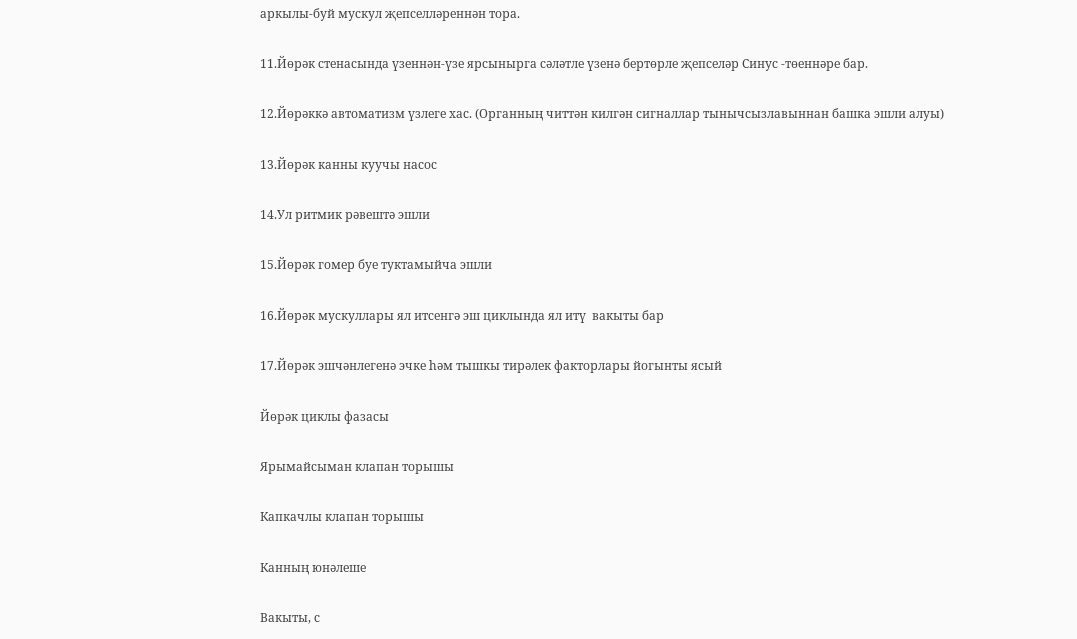аркылы-буй мускул җепселләреннән тора.

11.Йөрәк стенасында үзеннән-үзе ярсынырга сәләтле үзенә бертөрле җепселәр Синус -төеннәре бар.

12.Йөрәккә автоматизм үзлеге хас. (Органның читтән килгән сигналлар тынычсызлавыннан башка эшли алуы)

13.Йөрәк канны куучы насос

14.Ул ритмик рәвештә эшли

15.Йөрәк гомер буе туктамыйча эшли

16.Йөрәк мускуллары ял итсенгә эш циклында ял итү  вакыты бар

17.Йөрәк эшчәнлегенә эчке һәм тышкы тирәлек факторлары йогынты ясый

Йөрәк циклы фазасы

Ярымайсыман клапан торышы

Капкачлы клапан торышы

Канның юнәлеше

Вакыты, с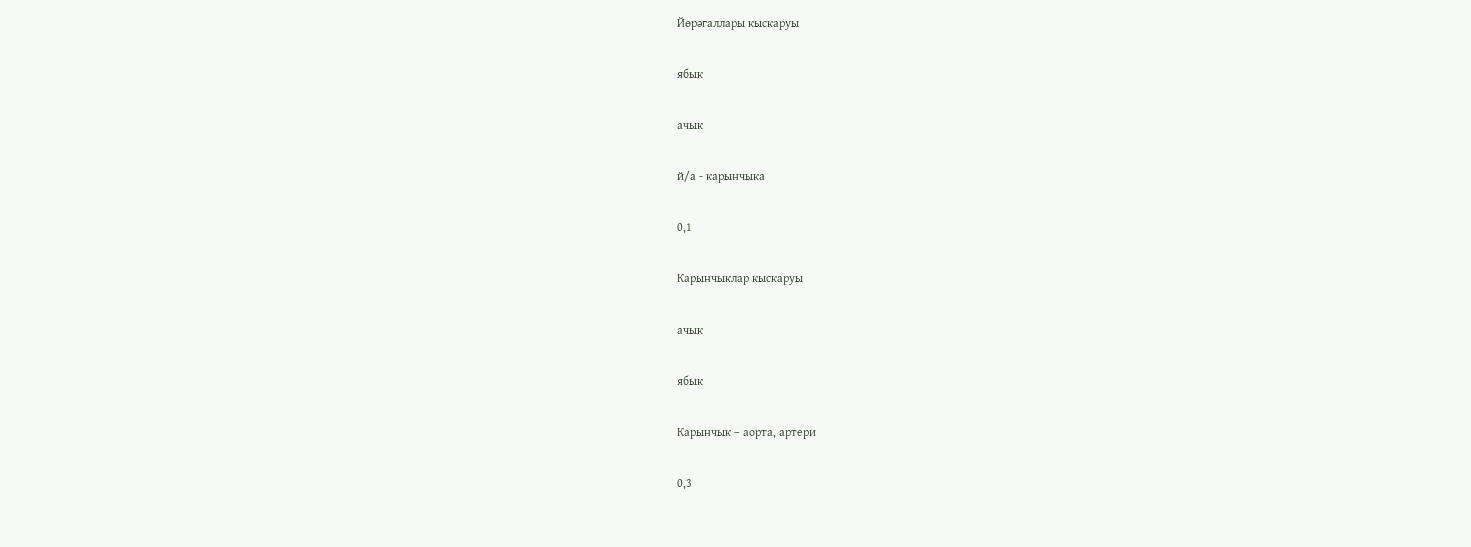Йөрәгаллары кыскаруы

ябык

ачык

й/а - карынчыка

0,1

Карынчыклар кыскаруы

ачык

ябык

Карынчык – аорта, артери

0,3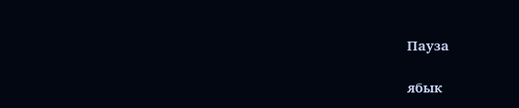Пауза

ябык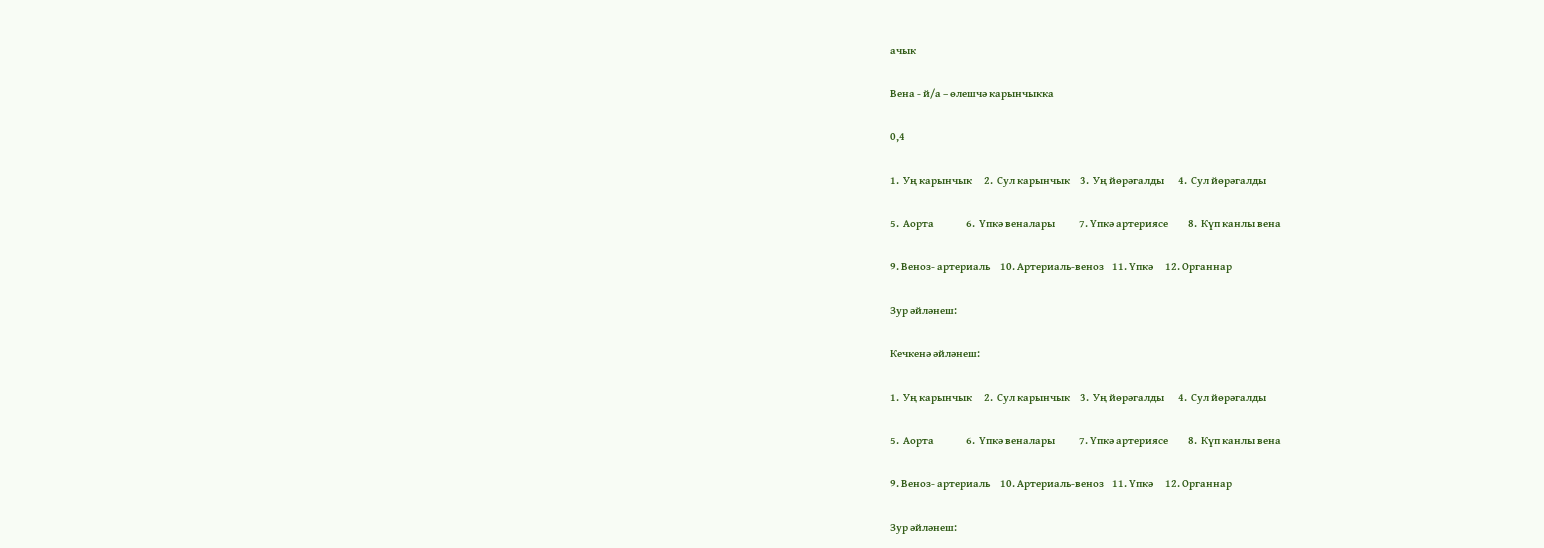ачык

Вена - й/а – өлешчә карынчыкка

0,4

1.  Уң карынчык      2.  Сул карынчык     3.  Уң йөрәгалды       4.  Сул йөрәгалды

5.  Аорта                6.  Үпкә веналары            7. Үпкә артериясе          8.  Күп канлы вена

9. Веноз- артериаль     10. Артериаль-веноз    11. Үпкә      12. Органнар

Зур әйләнеш:

Кечкенә әйләнеш:

1.  Уң карынчык      2.  Сул карынчык     3.  Уң йөрәгалды       4.  Сул йөрәгалды

5.  Аорта                6.  Үпкә веналары            7. Үпкә артериясе          8.  Күп канлы вена

9. Веноз- артериаль     10. Артериаль-веноз    11. Үпкә      12. Органнар

Зур әйләнеш: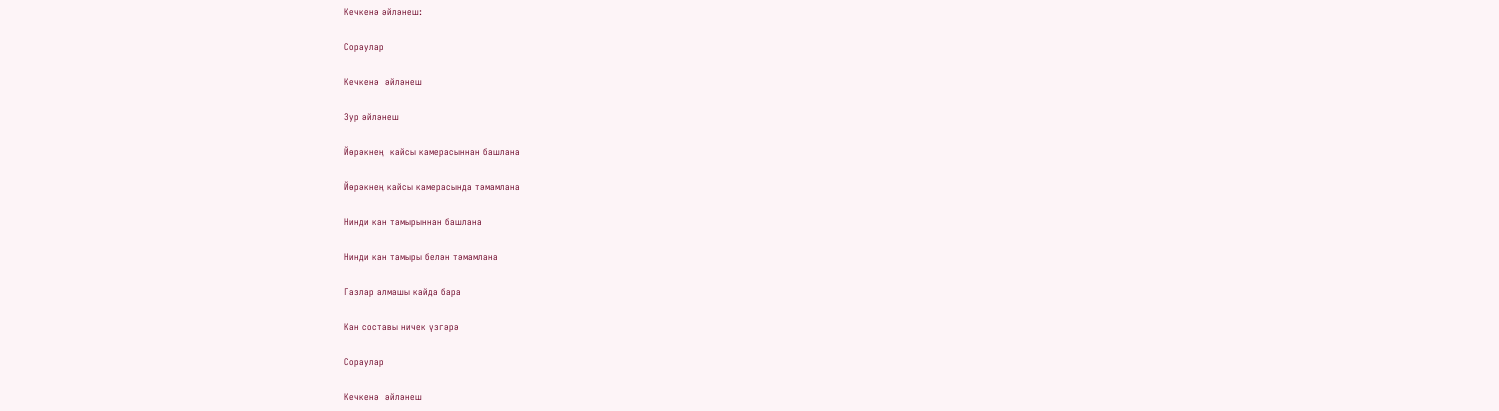Кечкенә әйләнеш:

Сораулар

Кечкенә  әйләнеш

Зур әйләнеш

Йөрәкнең  кайсы камерасыннан башлана

Йөрәкнең кайсы камерасында тәмамлана

Нинди кан тамырыннан башлана

Нинди кан тамыры белән тәмамлана

Газлар алмашы кайда бара

Кан составы ничек үзгәрә

Сораулар

Кечкенә  әйләнеш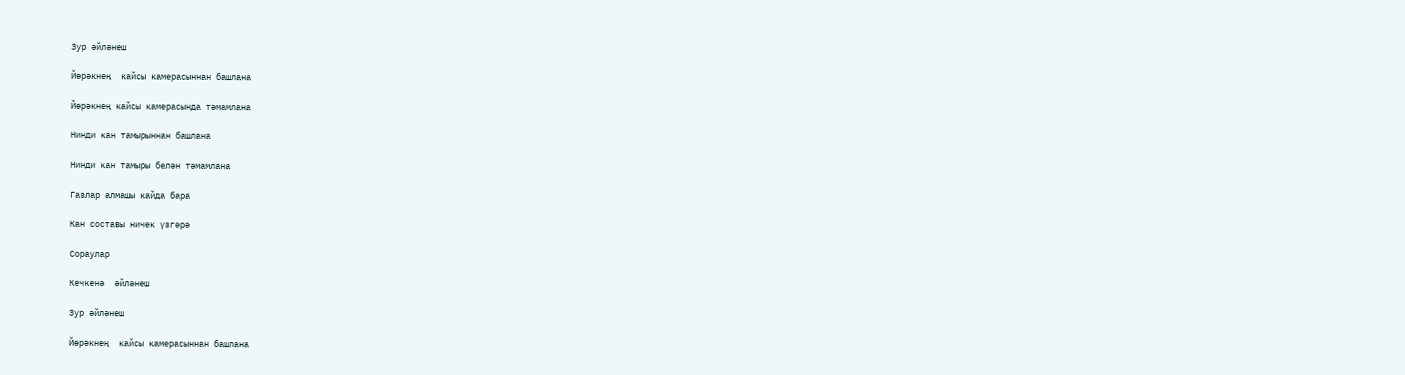Зур әйләнеш

Йөрәкнең  кайсы камерасыннан башлана

Йөрәкнең кайсы камерасында тәмамлана

Нинди кан тамырыннан башлана

Нинди кан тамыры белән тәмамлана

Газлар алмашы кайда бара

Кан составы ничек үзгәрә

Сораулар

Кечкенә  әйләнеш

Зур әйләнеш

Йөрәкнең  кайсы камерасыннан башлана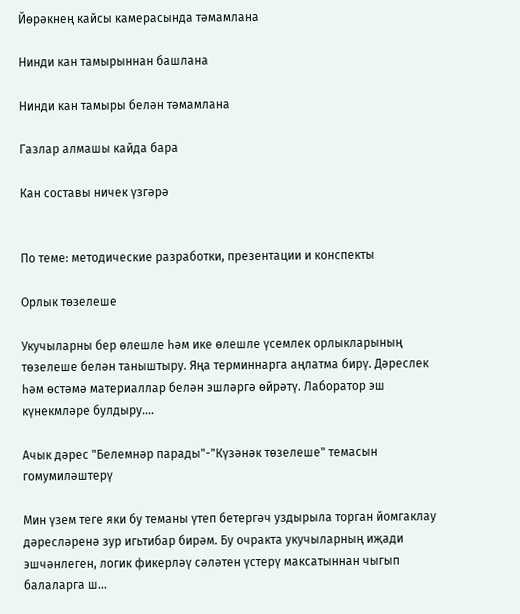Йөрәкнең кайсы камерасында тәмамлана

Нинди кан тамырыннан башлана

Нинди кан тамыры белән тәмамлана

Газлар алмашы кайда бара

Кан составы ничек үзгәрә


По теме: методические разработки, презентации и конспекты

Орлык төзелеше

Укучыларны бер өлешле һәм ике өлешле үсемлек орлыкларының төзелеше белән таныштыру. Яңа терминнарга аңлатма бирү. Дәреслек һәм өстәмә материаллар белән эшләргә өйрәтү. Лаборатор эш күнекмләре булдыру....

Ачык дәрес "Белемнәр парады"-"Күзәнәк төзелеше" темасын гомумиләштерү

Мин үзем теге яки бу теманы үтеп бетергәч уздырыла торган йомгаклау дәресләренә зур игьтибар бирәм. Бу очракта укучыларның иҗади эшчәнлеген, логик фикерләү сәләтен үстерү максатыннан чыгып балаларга ш...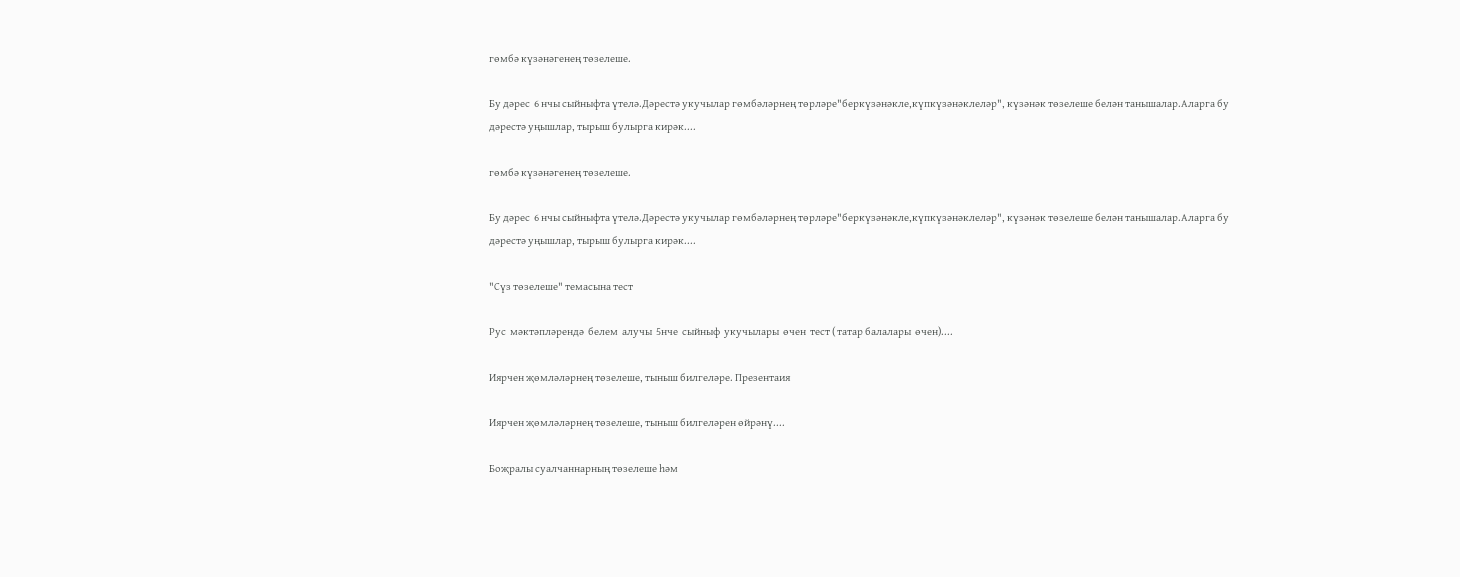гөмбә күзәнәгенең төзелеше.

Бу дәрес  6 нчы сыйныфта үтелә.Дәрестә укучылар гөмбәләрнең төрләре"беркүзәнәкле,күпкүзәнәклеләр", күзәнәк төзелеше белән танышалар.Аларга бу дәрестә уңышлар, тырыш булырга кирәк....

гөмбә күзәнәгенең төзелеше.

Бу дәрес  6 нчы сыйныфта үтелә.Дәрестә укучылар гөмбәләрнең төрләре"беркүзәнәкле,күпкүзәнәклеләр", күзәнәк төзелеше белән танышалар.Аларга бу дәрестә уңышлар, тырыш булырга кирәк....

"Сүз төзелеше" темасына тест

Рус  мәктәпләрендә  белем  алучы  5нче  сыйныф  укучылары  өчен  тест ( татар балалары  өчен)....

Иярчен җөмләләрнең төзелеше, тыныш билгеләре. Презентаия

Иярчен җөмләләрнең төзелеше, тыныш билгеләрен өйрәнү....

Боҗралы суалчаннарның төзелеше һәм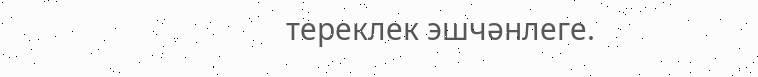тереклек эшчәнлеге.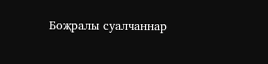Боҗралы суалчаннар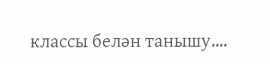классы белән танышу....